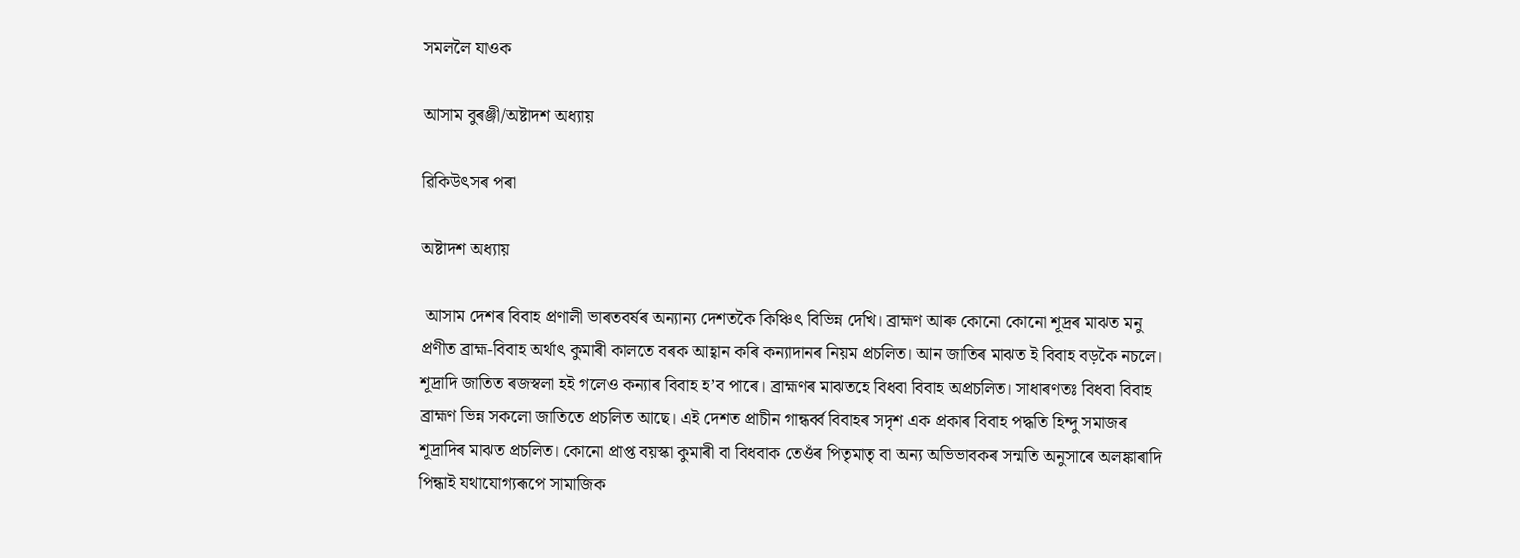সমললৈ যাওক

আসাম বুৰঞ্জী/অষ্টাদশ অধ্যায়

ৱিকিউৎসৰ পৰা

অষ্টাদশ অধ্যায়

 আসাম দেশৰ বিবাহ প্ৰণালী ভাৰতবৰ্ষৰ অন্যান্য দেশতকৈ কিঞ্চিৎ বিভিন্ন দেখি। ব্ৰাহ্মণ আৰু কোনো কোনো শূদ্ৰৰ মাঝত মনু প্ৰণীত ব্ৰাহ্ম-বিবাহ অৰ্থাৎ কুমাৰী কালতে বৰক আহ্বান কৰি কন্যাদানৰ নিয়ম প্ৰচলিত। আন জাতিৰ মাঝত ই বিবাহ বড়কৈ নচলে। শূদ্ৰাদি জাতিত ৰজস্বলা হই গলেও কন্যাৰ বিবাহ হ’ব পাৰে। ব্ৰাহ্মণৰ মাঝতহে বিধবা বিবাহ অপ্ৰচলিত। সাধাৰণতঃ বিধবা বিবাহ ব্ৰাহ্মণ ভিন্ন সকলো জাতিতে প্ৰচলিত আছে। এই দেশত প্ৰাচীন গান্ধৰ্ব্ব বিবাহৰ সদৃশ এক প্ৰকাৰ বিবাহ পদ্ধতি হিন্দু সমাজৰ শূদ্ৰাদিৰ মাঝত প্ৰচলিত। কোনো প্ৰাপ্ত বয়স্কা কুমাৰী বা বিধবাক তেওঁৰ পিতৃমাতৃ বা অন্য অভিভাবকৰ সন্মতি অনুসাৰে অলঙ্কাৰাদি পিন্ধাই যথাযোগ্যৰূপে সামাজিক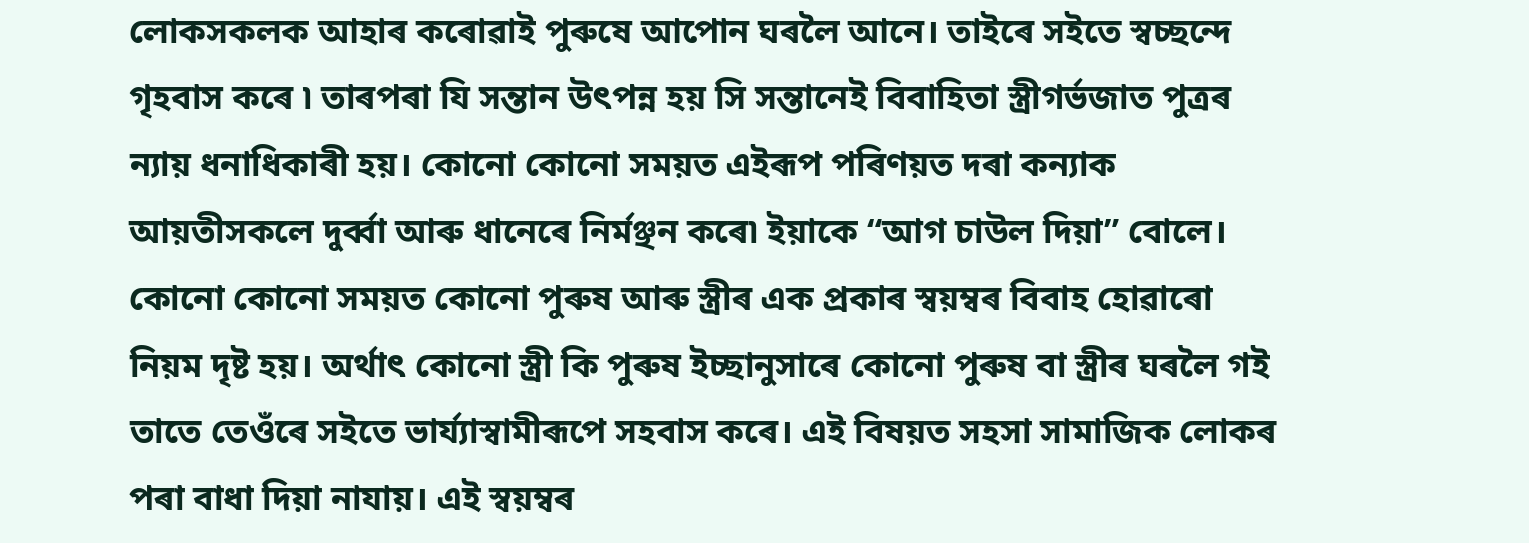লোকসকলক আহাৰ কৰোৱাই পুৰুষে আপোন ঘৰলৈ আনে। তাইৰে সইতে স্বচ্ছন্দে গৃহবাস কৰে ৷ তাৰপৰা যি সন্তান উৎপন্ন হয় সি সন্তানেই বিবাহিতা স্ত্ৰীগৰ্ভজাত পুত্ৰৰ ন্যায় ধনাধিকাৰী হয়। কোনো কোনো সময়ত এইৰূপ পৰিণয়ত দৰা কন্যাক আয়তীসকলে দুৰ্ব্বা আৰু ধানেৰে নিৰ্মঞ্ছন কৰে৷ ইয়াকে “আগ চাউল দিয়া” বোলে। কোনো কোনো সময়ত কোনো পুৰুষ আৰু স্ত্ৰীৰ এক প্ৰকাৰ স্বয়ম্বৰ বিবাহ হোৱাৰো নিয়ম দৃষ্ট হয়। অৰ্থাৎ কোনো স্ত্ৰী কি পুৰুষ ইচ্ছানুসাৰে কোনো পুৰুষ বা স্ত্ৰীৰ ঘৰলৈ গই তাতে তেওঁৰে সইতে ভাৰ্য্যাস্বামীৰূপে সহবাস কৰে। এই বিষয়ত সহসা সামাজিক লোকৰ পৰা বাধা দিয়া নাযায়। এই স্বয়ম্বৰ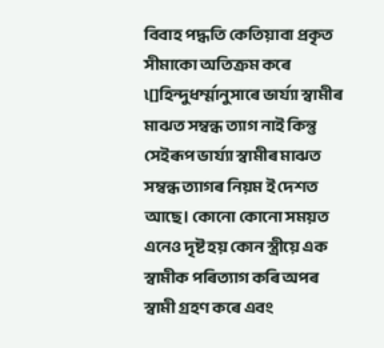বিবাহ পদ্ধতি কেতিয়াবা প্ৰকৃত সীমাকো অতিক্ৰম কৰে ৷[]হিন্দুধৰ্ম্মানুসাৰে ভাৰ্য্যা স্বামীৰ মাঝত সম্বন্ধ ত্যাগ নাই কিন্তু সেইৰূপ ভাৰ্য্যা স্বামীৰ মাঝত সম্বন্ধ ত্যাগৰ নিয়ম ই দেশত আছে। কোনো কোনো সময়ত এনেও দৃষ্ট হয় কোন স্ত্ৰীয়ে এক স্বামীক পৰিত্যাগ কৰি অপৰ স্বামী গ্ৰহণ কৰে এবং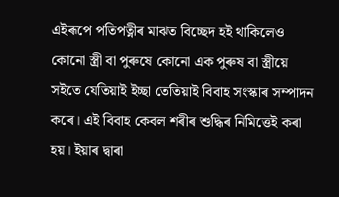এইৰূপে পতিপত্নীৰ মাঝত বিচ্ছেদ হই থাকিলেও কোনো স্ত্ৰী বা পুৰুষে কোনো এক পুৰুষ বা স্ত্ৰীয়ে সইতে যেতিয়াই ইচ্ছা তেতিয়াই বিবাহ সংস্কাৰ সম্পাদন কৰে। এই বিবাহ কেবল শৰীৰ শুদ্ধিৰ নিমিত্তেই কৰা হয়। ইয়াৰ দ্বাৰা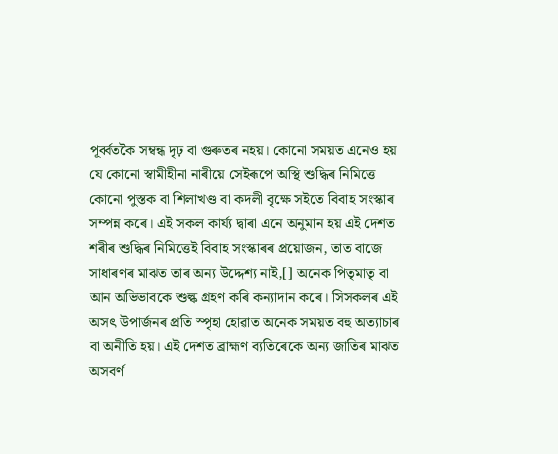পূৰ্ব্বতকৈ সম্বন্ধ দৃঢ় বা গুৰুতৰ নহয়। কোনো সময়ত এনেও হয় যে কোনো স্বামীহীনা নাৰীয়ে সেইৰূপে অস্থি শুদ্ধিৰ নিমিত্তে কোনো পুস্তক বা শিলাখণ্ড বা কদলী বৃক্ষে সইতে বিবাহ সংস্কাৰ সম্পন্ন কৰে। এই সকল কাৰ্য্য দ্বাৰা এনে অনুমান হয় এই দেশত শৰীৰ শুদ্ধিৰ নিমিত্তেই বিবাহ সংস্কাৰৰ প্ৰয়োজন, তাত বাজে সাধাৰণৰ মাঝত তাৰ অন্য উদ্দেশ্য নাই,[] অনেক পিতৃমাতৃ বা আন অভিভাবকে শুল্ক গ্ৰহণ কৰি কন্যাদান কৰে। সিসকলৰ এই অসৎ উপাৰ্জনৰ প্ৰতি স্পৃহা হোৱাত অনেক সময়ত বহু অত্যাচাৰ বা অনীতি হয়। এই দেশত ব্ৰাহ্মণ ব্যতিৰেকে অন্য জাতিৰ মাঝত অসবৰ্ণ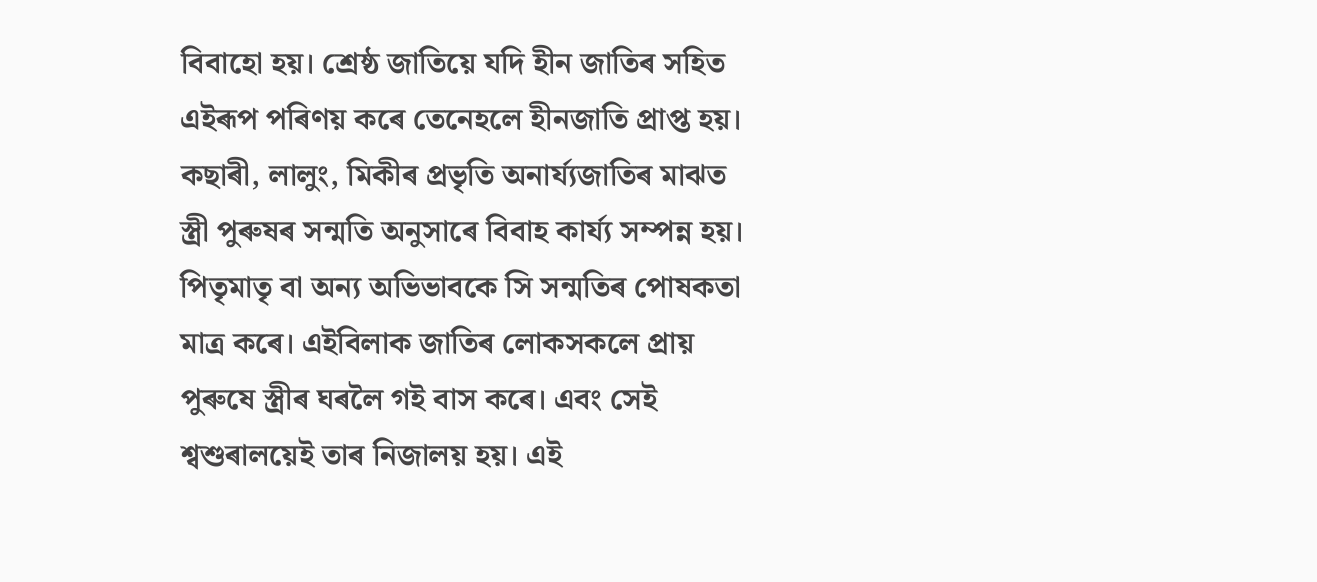বিবাহো হয়। শ্ৰেষ্ঠ জাতিয়ে যদি হীন জাতিৰ সহিত এইৰূপ পৰিণয় কৰে তেনেহলে হীনজাতি প্ৰাপ্ত হয়। কছাৰী, লালুং, মিকীৰ প্ৰভৃতি অনাৰ্য্যজাতিৰ মাঝত স্ত্ৰী পুৰুষৰ সন্মতি অনুসাৰে বিবাহ কাৰ্য্য সম্পন্ন হয়। পিতৃমাতৃ বা অন্য অভিভাবকে সি সন্মতিৰ পোষকতা মাত্ৰ কৰে। এইবিলাক জাতিৰ লোকসকলে প্ৰায় পুৰুষে স্ত্ৰীৰ ঘৰলৈ গই বাস কৰে। এবং সেই শ্বশুৰালয়েই তাৰ নিজালয় হয়। এই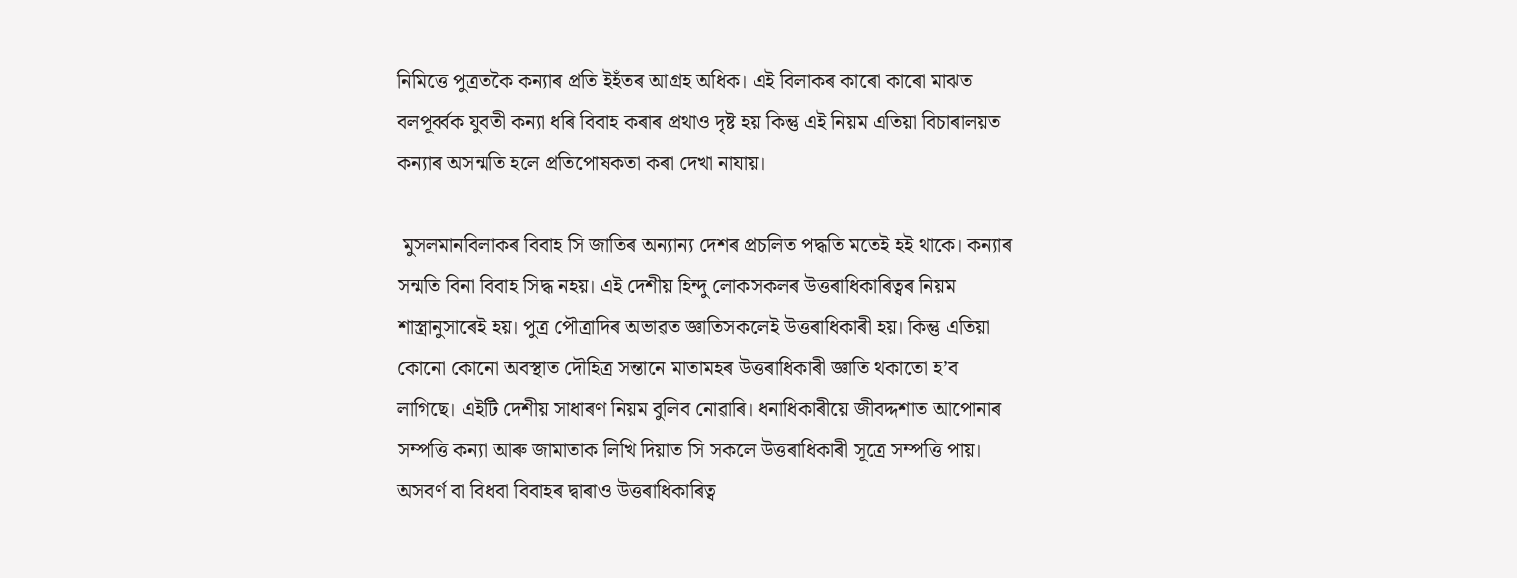নিমিত্তে পুত্ৰতকৈ কন্যাৰ প্ৰতি ইহঁতৰ আগ্ৰহ অধিক। এই বিলাকৰ কাৰো কাৰো মাঝত বলপূৰ্ব্বক যুবতী কন্যা ধৰি বিবাহ কৰাৰ প্ৰথাও দৃষ্ট হয় কিন্তু এই নিয়ম এতিয়া বিচাৰালয়ত কন্যাৰ অসন্মতি হলে প্ৰতিপোষকতা কৰা দেখা নাযায়।

 মুসলমানবিলাকৰ বিবাহ সি জাতিৰ অন্যান্য দেশৰ প্ৰচলিত পদ্ধতি মতেই হই থাকে। কন্যাৰ সন্মতি বিনা বিবাহ সিদ্ধ নহয়। এই দেশীয় হিন্দু লোকসকলৰ উত্তৰাধিকাৰিত্বৰ নিয়ম শাস্ত্ৰানুসাৰেই হয়। পুত্ৰ পৌত্ৰাদিৰ অভাৱত জ্ঞাতিসকলেই উত্তৰাধিকাৰী হয়। কিন্তু এতিয়া কোনো কোনো অবস্থাত দৌহিত্ৰ সন্তানে মাতামহৰ উত্তৰাধিকাৰী জ্ঞাতি থকাতো হ’ব লাগিছে। এইটি দেশীয় সাধাৰণ নিয়ম বুলিব নোৱাৰি। ধনাধিকাৰীয়ে জীবদ্দশাত আপোনাৰ সম্পত্তি কন্যা আৰু জামাতাক লিখি দিয়াত সি সকলে উত্তৰাধিকাৰী সূত্ৰে সম্পত্তি পায়। অসবৰ্ণ বা বিধবা বিবাহৰ দ্বাৰাও উত্তৰাধিকাৰিত্ব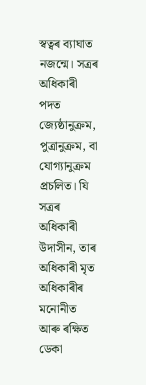স্বত্বৰ ব্যাঘাত নজন্মে। সত্ৰৰ অধিকাৰী পদত জ্যেষ্ঠানুক্ৰম, পুত্ৰানুক্ৰম, বা যোগ্যানুক্ৰম প্ৰচলিত। যি সত্ৰৰ অধিকাৰী উদাসীন, তাৰ অধিকাৰী মৃত অধিকাৰীৰ মনোনীত আৰু ৰক্ষিত ডেকা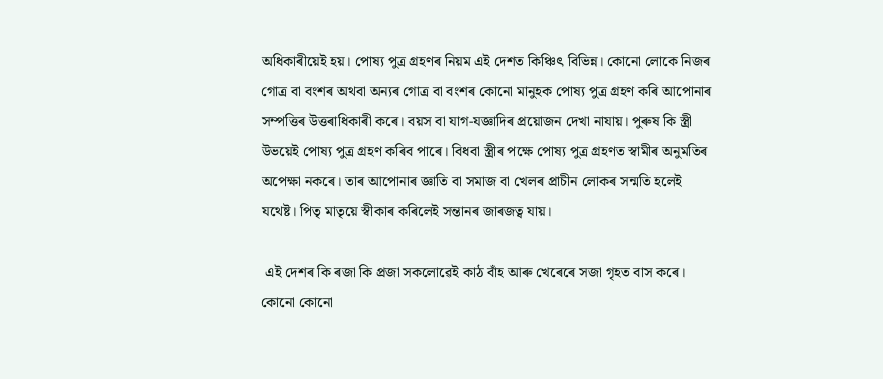অধিকাৰীয়েই হয়। পোষ্য পুত্ৰ গ্ৰহণৰ নিয়ম এই দেশত কিঞ্চিৎ বিভিন্ন। কোনো লোকে নিজৰ গোত্ৰ বা বংশৰ অথবা অন্যৰ গোত্ৰ বা বংশৰ কোনো মানুহক পোষ্য পুত্ৰ গ্ৰহণ কৰি আপোনাৰ সম্পত্তিৰ উত্তৰাধিকাৰী কৰে। বয়স বা যাগ-যজ্ঞাদিৰ প্ৰয়োজন দেখা নাযায়। পুৰুষ কি স্ত্ৰী উভয়েই পোষ্য পুত্ৰ গ্ৰহণ কৰিব পাৰে। বিধবা স্ত্ৰীৰ পক্ষে পোষ্য পুত্ৰ গ্ৰহণত স্বামীৰ অনুমতিৰ অপেক্ষা নকৰে। তাৰ আপোনাৰ জ্ঞাতি বা সমাজ বা খেলৰ প্ৰাচীন লোকৰ সন্মতি হলেই যথেষ্ট। পিতৃ মাতৃয়ে স্বীকাৰ কৰিলেই সন্তানৰ জাৰজত্ব যায়।

 এই দেশৰ কি ৰজা কি প্ৰজা সকলোৱেই কাঠ বাঁহ আৰু খেৰেৰে সজা গৃহত বাস কৰে। কোনো কোনো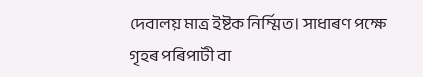দেবালয় মাত্ৰ ইষ্টক নিৰ্ম্মিত। সাধাৰণ পক্ষে গৃহৰ পৰিপাটী বা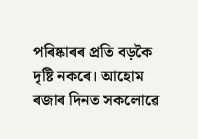পৰিষ্কাৰৰ প্ৰতি বড়কৈ দৃষ্টি নকৰে। আহোম ৰজাৰ দিনত সকলোৱে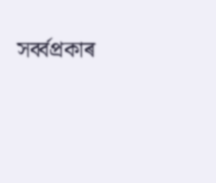সৰ্ব্বপ্ৰকাৰ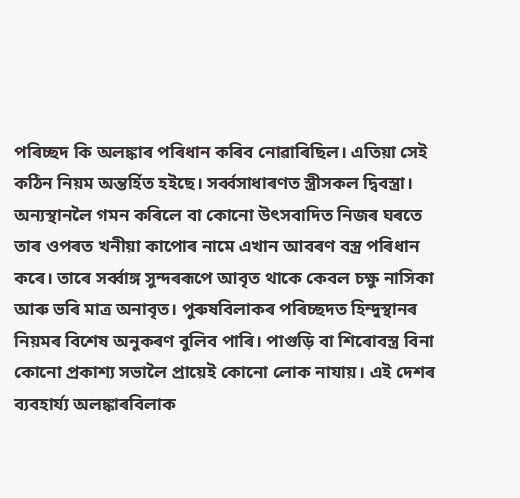পৰিচ্ছদ কি অলঙ্কাৰ পৰিধান কৰিব নোৱাৰিছিল। এতিয়া সেই কঠিন নিয়ম অন্তৰ্হিত হইছে। সৰ্ব্বসাধাৰণত স্ত্ৰীসকল দ্বিবস্ত্ৰা। অন্যস্থানলৈ গমন কৰিলে বা কোনো উৎসবাদিত নিজৰ ঘৰতে তাৰ ওপৰত খনীয়া কাপোৰ নামে এখান আবৰণ বস্ত্ৰ পৰিধান কৰে। তাৰে সৰ্ব্বাঙ্গ সুন্দৰৰূপে আবৃত থাকে কেবল চক্ষু নাসিকা আৰু ভৰি মাত্ৰ অনাবৃত। পুৰুষবিলাকৰ পৰিচ্ছদত হিন্দুস্থানৰ নিয়মৰ বিশেষ অনুকৰণ বুলিব পাৰি। পাগুড়ি বা শিৰোবস্ত্ৰ বিনা কোনো প্ৰকাশ্য সভালৈ প্ৰায়েই কোনো লোক নাযায়। এই দেশৰ ব্যবহাৰ্য্য অলঙ্কাৰবিলাক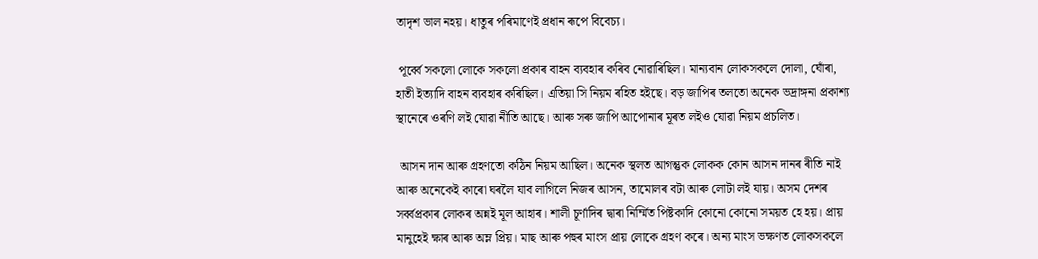তাদৃশ ভাল নহয়। ধাতুৰ পৰিমাণেই প্ৰধান ৰূপে বিবেচ্য।

 পূৰ্ব্বে সকলো লোকে সকলো প্ৰকাৰ বাহন ব্যবহাৰ কৰিব নোৱাৰিছিল। মান্যবান লোকসকলে দোলা, ঘোঁৰা, হাতী ইত্যাদি বাহন ব্যবহাৰ কৰিছিল। এতিয়া সি নিয়ম ৰহিত হইছে। বড় জাপিৰ তলতো অনেক ভদ্ৰাঙ্গনা প্ৰকাশ্য স্থানেৰে ওৰণি লই যোৱা নীতি আছে। আৰু সৰু জাপি আপোনাৰ মূৰত লইও যোৱা নিয়ম প্ৰচলিত।

 আসন দান আৰু গ্ৰহণতো কঠিন নিয়ম আছিল। অনেক স্থলত আগন্তুক লোকক কোন আসন দানৰ ৰীতি নাই আৰু অনেকেই কাৰো ঘৰলৈ যাব লাগিলে নিজৰ আসন, তামোলৰ বটা আৰু লোটা লই যায়। অসম দেশৰ সৰ্ব্বপ্ৰকাৰ লোকৰ অন্নই মূল আহাৰ। শালী চূৰ্ণাদিৰ দ্বাৰা নিৰ্ম্মিত পিষ্টকাদি কোনো কোনো সময়ত হে হয়। প্ৰায় মানুহেই ক্ষাৰ আৰু অম্ল প্ৰিয়। মাছ আৰু পহুৰ মাংস প্ৰায় লোকে গ্ৰহণ কৰে। অন্য মাংস ভক্ষণত লোকসকলে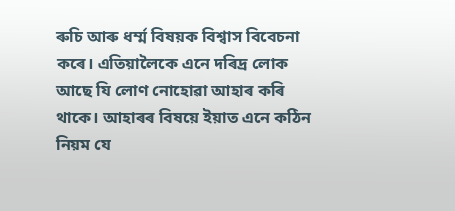ৰুচি আৰু ধৰ্ম্ম বিষয়ক বিশ্বাস বিবেচনা কৰে। এতিয়ালৈকে এনে দৰিদ্ৰ লোক আছে যি লোণ নোহোৱা আহাৰ কৰি থাকে। আহাৰৰ বিষয়ে ইয়াত এনে কঠিন নিয়ম যে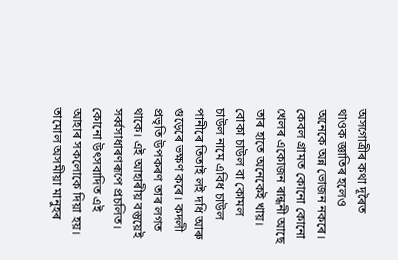অসগোত্ৰীৰ কথা দূৰৈত থাওক জ্ঞাতিৰ হলেও অনেকে অন্ন ভোজন নকৰে। কেবল গ্ৰামত কোনো কোনো খেলৰ একোজন ৰান্ধনী আছে তাৰ হাতে অনেকেই খায়। বোকা চাউল বা কোমল চাউল নামে এবিধ চাউল পানীৰে তিতাই লই দধি আৰু গুড়েৰে ভক্ষণ কৰে। কদলী প্ৰভৃতি উপকৰণ তাৰ লগত থাকে। এই আহাৰীয় বস্তুয়েই সৰ্ব্বসাধাৰণৰূপে প্ৰচলিত। কোনো উৎসবাদিত এই আহাৰ সকলোকে দিয়া হয়। তামোল অসমীয়া মানুহৰ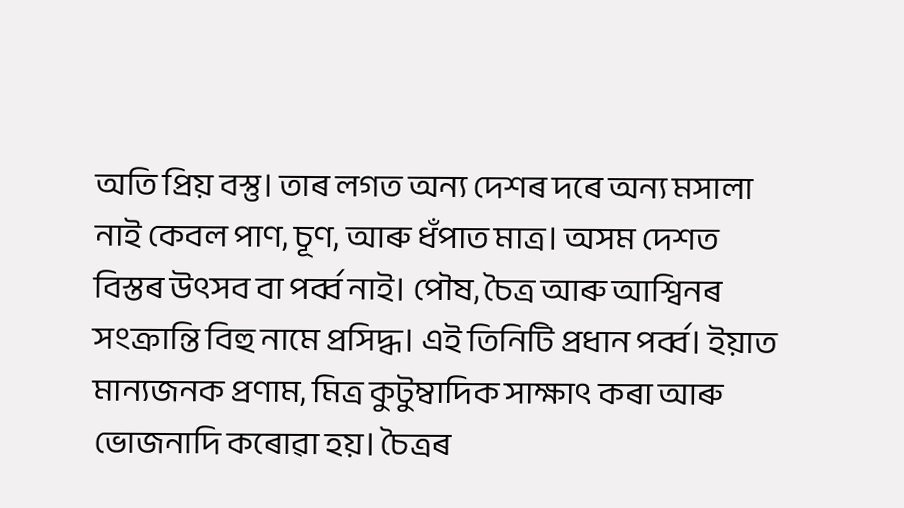অতি প্ৰিয় বস্তু। তাৰ লগত অন্য দেশৰ দৰে অন্য মসালা নাই কেবল পাণ, চূণ, আৰু ধঁপাত মাত্ৰ। অসম দেশত বিস্তৰ উৎসব বা পৰ্ব্ব নাই। পৌষ, চৈত্ৰ আৰু আশ্বিনৰ সংক্ৰান্তি বিহু নামে প্ৰসিদ্ধ। এই তিনিটি প্ৰধান পৰ্ব্ব। ইয়াত মান্যজনক প্ৰণাম, মিত্ৰ কুটুম্বাদিক সাক্ষাৎ কৰা আৰু ভোজনাদি কৰোৱা হয়। চৈত্ৰৰ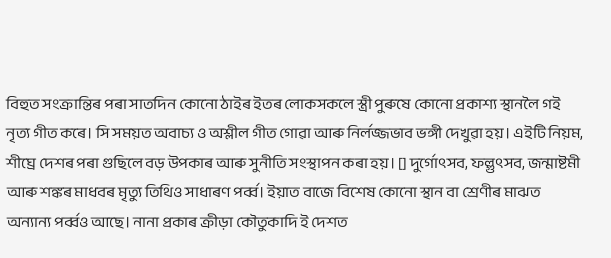বিহুত সংক্ৰান্তিৰ পৰা সাতদিন কোনো ঠাইৰ ইতৰ লোকসকলে স্ত্ৰী পুৰুষে কোনো প্ৰকাশ্য স্থানলৈ গই নৃত্য গীত কৰে। সি সময়ত অবাচ্য ও অশ্লীল গীত গোৱা আৰু নিৰ্লজ্জভাব ভঙ্গী দেখুৱা হয়। এইটি নিয়ম, শীঘ্ৰে দেশৰ পৰা গুছিলে বড় উপকাৰ আৰু সুনীতি সংস্থাপন কৰা হয়। [] দুৰ্গোৎসব, ফল্গুৎসব, জন্মাষ্টমী আৰু শঙ্কৰ মাধবৰ মৃত্যু তিথিও সাধাৰণ পৰ্ব্ব। ইয়াত বাজে বিশেষ কোনো স্থান বা শ্ৰেণীৰ মাঝত অন্যান্য পৰ্ব্বও আছে। নানা প্ৰকাৰ ক্ৰীড়া কৌতুকাদি ই দেশত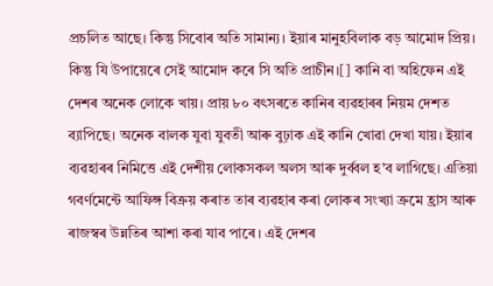প্ৰচলিত আছে। কিন্তু সিবোৰ অতি সামান্য। ইয়াৰ মানুহবিলাক বড় আমোদ প্ৰিয়। কিন্তু যি উপায়েৰে সেই আমোদ কৰে সি অতি প্ৰাচীন।[] কানি বা অহিফেন এই দেশৰ অনেক লোকে খায়। প্ৰায় ৮০ বৎসৰতে কানিৰ ব্যৱহাৰৰ নিয়ম দেশত ব্যাপিছে। অনেক বালক যুবা যুবতী আৰু বুঢ়াক এই কানি খোৱা দেখা যায়। ইয়াৰ ব্যৱহাৰৰ নিমিত্তে এই দেশীয় লোকসকল অলস আৰু দুৰ্ব্বল হ’ব লাগিছে। এতিয়া গবৰ্ণমেন্টে আফিঙ্গ বিক্ৰয় কৰাত তাৰ ব্যৱহাৰ কৰা লোকৰ সংখ্যা ক্ৰমে হ্ৰাস আৰু ৰাজস্বৰ উন্নতিৰ আশা কৰা যাব পাৰে। এই দেশৰ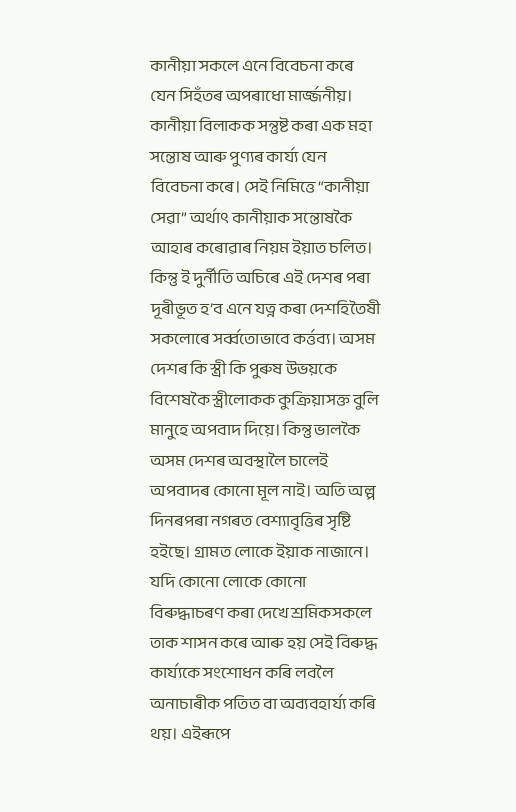কানীয়া সকলে এনে বিবেচনা কৰে যেন সিহঁতৰ অপৰাধো মাৰ্জ্জনীয়। কানীয়া বিলাকক সন্তুষ্ট কৰা এক মহা সন্তোষ আৰু পুণ্যৰ কাৰ্য্য যেন বিবেচনা কৰে। সেই নিমিত্তে “কানীয়া সেৱা” অৰ্থাৎ কানীয়াক সন্তোষকৈ আহাৰ কৰোৱাৰ নিয়ম ইয়াত চলিত। কিন্তু ই দুৰ্নীতি অচিৰে এই দেশৰ পৰা দূৰীভূত হ’ব এনে যত্ন কৰা দেশহিতৈষী সকলোৰে সৰ্ব্বতোভাবে কৰ্ত্তব্য। অসম দেশৰ কি স্ত্ৰী কি পুৰুষ উভয়কে বিশেষকৈ স্ত্ৰীলোকক কুক্ৰিয়াসক্ত বুলি মানুহে অপবাদ দিয়ে। কিন্তু ভালকৈ অসম দেশৰ অবস্থালৈ চালেই অপবাদৰ কোনো মূল নাই। অতি অল্প দিনৰপৰা নগৰত বেশ্যাবৃত্তিৰ সৃষ্টি হইছে। গ্ৰামত লোকে ইয়াক নাজানে। যদি কোনো লোকে কোনো বিৰুদ্ধাচৰণ কৰা দেখে শ্ৰমিকসকলে তাক শাসন কৰে আৰু হয় সেই বিৰুদ্ধ কাৰ্য্যকে সংশোধন কৰি লবলৈ অনাচাৰীক পতিত বা অব্যবহাৰ্য্য কৰি থয়। এইৰূপে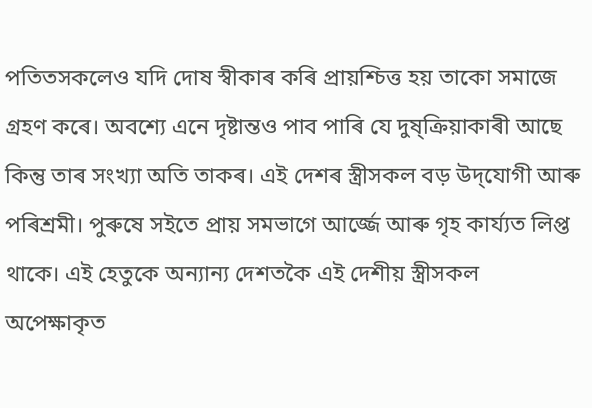পতিতসকলেও যদি দোষ স্বীকাৰ কৰি প্ৰায়শ্চিত্ত হয় তাকো সমাজে গ্ৰহণ কৰে। অবশ্যে এনে দৃষ্টান্তও পাব পাৰি যে দুষ্‌ক্ৰিয়াকাৰী আছে কিন্তু তাৰ সংখ্যা অতি তাকৰ। এই দেশৰ স্ত্ৰীসকল বড় উদ্‌যোগী আৰু পৰিশ্ৰমী। পুৰুষে সইতে প্ৰায় সমভাগে আৰ্জ্জে আৰু গৃহ কাৰ্য্যত লিপ্ত থাকে। এই হেতুকে অন্যান্য দেশতকৈ এই দেশীয় স্ত্ৰীসকল অপেক্ষাকৃত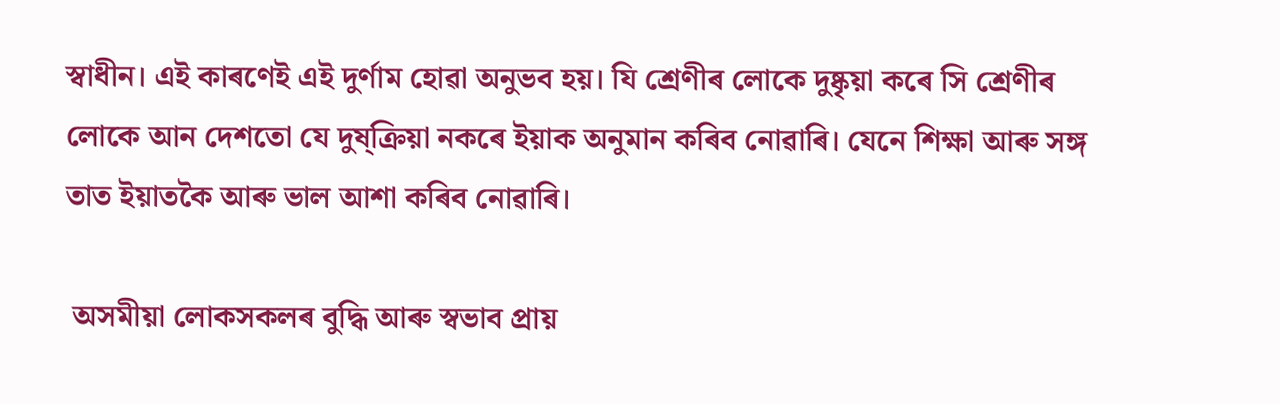স্বাধীন। এই কাৰণেই এই দুৰ্ণাম হোৱা অনুভব হয়। যি শ্ৰেণীৰ লোকে দুষ্কৃয়া কৰে সি শ্ৰেণীৰ লোকে আন দেশতো যে দুষ্‌ক্ৰিয়া নকৰে ইয়াক অনুমান কৰিব নোৱাৰি। যেনে শিক্ষা আৰু সঙ্গ তাত ইয়াতকৈ আৰু ভাল আশা কৰিব নোৱাৰি।

 অসমীয়া লোকসকলৰ বুদ্ধি আৰু স্বভাব প্ৰায়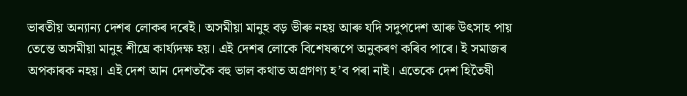ভাৰতীয় অন্যান্য দেশৰ লোকৰ দৰেই। অসমীয়া মানুহ বড় ভীৰু নহয় আৰু যদি সদুপদেশ আৰু উৎসাহ পায় তেন্তে অসমীয়া মানুহ শীঘ্ৰে কাৰ্য্যদক্ষ হয়। এই দেশৰ লোকে বিশেষৰূপে অনুকৰণ কৰিব পাৰে। ই সমাজৰ অপকাৰক নহয়। এই দেশ আন দেশতকৈ বহু ভাল কথাত অগ্ৰগণ্য হ’ব পৰা নাই। এতেকে দেশ হিতৈষী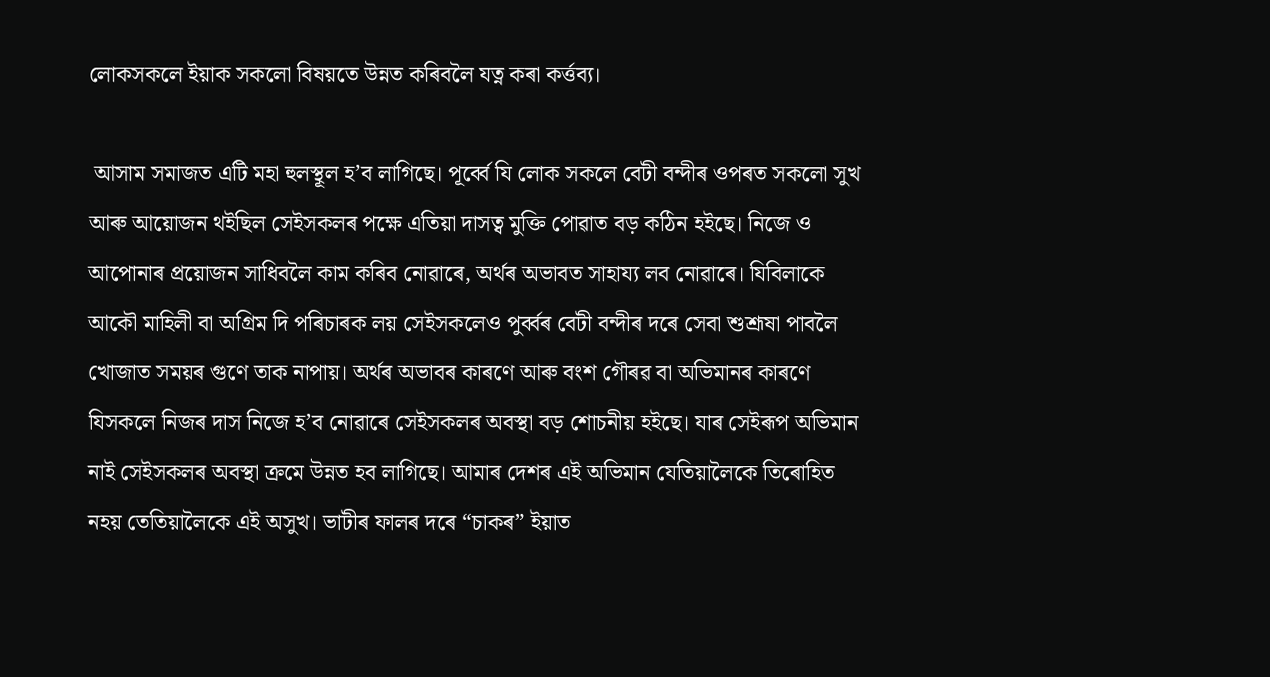লোকসকলে ইয়াক সকলো বিষয়তে উন্নত কৰিবলৈ যত্ন কৰা কৰ্ত্তব্য।

 আসাম সমাজত এটি মহা হুলস্থূল হ’ব লাগিছে। পূৰ্ব্বে যি লোক সকলে বেটী বন্দীৰ ওপৰত সকলো সুখ আৰু আয়োজন থইছিল সেইসকলৰ পক্ষে এতিয়া দাসত্ব মুক্তি পোৱাত বড় কঠিন হইছে। নিজে ও আপোনাৰ প্ৰয়োজন সাধিবলৈ কাম কৰিব নোৱাৰে, অৰ্থৰ অভাবত সাহায্য লব নোৱাৰে। যিবিলাকে আকৌ মাহিলী বা অগ্ৰিম দি পৰিচাৰক লয় সেইসকলেও পুৰ্ব্বৰ বেটী বন্দীৰ দৰে সেবা শুশ্ৰূষা পাবলৈ খোজাত সময়ৰ গুণে তাক নাপায়। অৰ্থৰ অভাবৰ কাৰণে আৰু বংশ গৌৰৱ বা অভিমানৰ কাৰণে যিসকলে নিজৰ দাস নিজে হ’ব নোৱাৰে সেইসকলৰ অবস্থা বড় শোচনীয় হইছে। যাৰ সেইৰূপ অভিমান নাই সেইসকলৰ অবস্থা ক্ৰমে উন্নত হব লাগিছে। আমাৰ দেশৰ এই অভিমান যেতিয়ালৈকে তিৰোহিত নহয় তেতিয়ালৈকে এই অসুখ। ভাটীৰ ফালৰ দৰে “চাকৰ” ইয়াত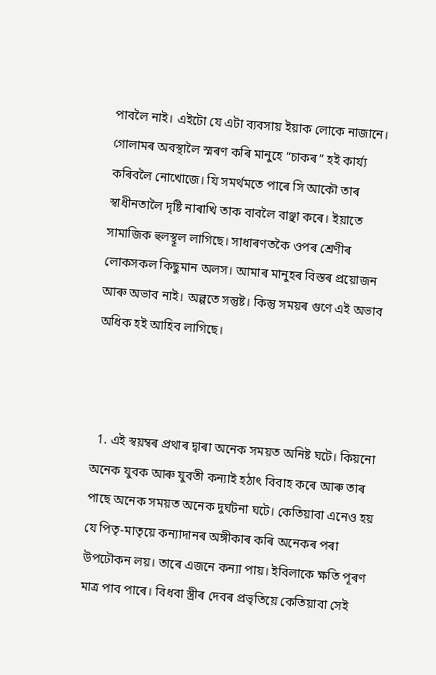পাবলৈ নাই। এইটো যে এটা ব্যবসায় ইয়াক লোকে নাজানে। গোলামৰ অবস্থালৈ স্মৰণ কৰি মানুহে “চাকৰ” হই কাৰ্য্য কৰিবলৈ নোখোজে। যি সমৰ্থমতে পাৰে সি আকৌ তাৰ স্বাধীনতালৈ দৃষ্টি নাৰাখি তাক বাবলৈ বাঞ্ছা কৰে। ইয়াতে সামাজিক হুলস্থূল লাগিছে। সাধাৰণতকৈ ওপৰ শ্ৰেণীৰ লোকসকল কিছুমান অলস। আমাৰ মানুহৰ বিস্তৰ প্ৰয়োজন আৰু অভাব নাই। অল্পতে সন্তুষ্ট। কিন্তু সময়ৰ গুণে এই অভাব অধিক হই আহিব লাগিছে।



  1. এই স্বয়ম্বৰ প্ৰথাৰ দ্বাৰা অনেক সময়ত অনিষ্ট ঘটে। কিয়নো অনেক যুবক আৰু যুবতী কন্যাই হঠাৎ বিবাহ কৰে আৰু তাৰ পাছে অনেক সময়ত অনেক দুৰ্ঘটনা ঘটে। কেতিয়াবা এনেও হয় যে পিতৃ-মাতৃয়ে কন্যাদানৰ অঙ্গীকাৰ কৰি অনেকৰ পৰা উপঢৌকন লয়। তাৰে এজনে কন্যা পায়। ইবিলাকে ক্ষতি পূৰণ মাত্ৰ পাব পাৰে। বিধবা স্ত্ৰীৰ দেবৰ প্ৰভৃতিয়ে কেতিয়াবা সেই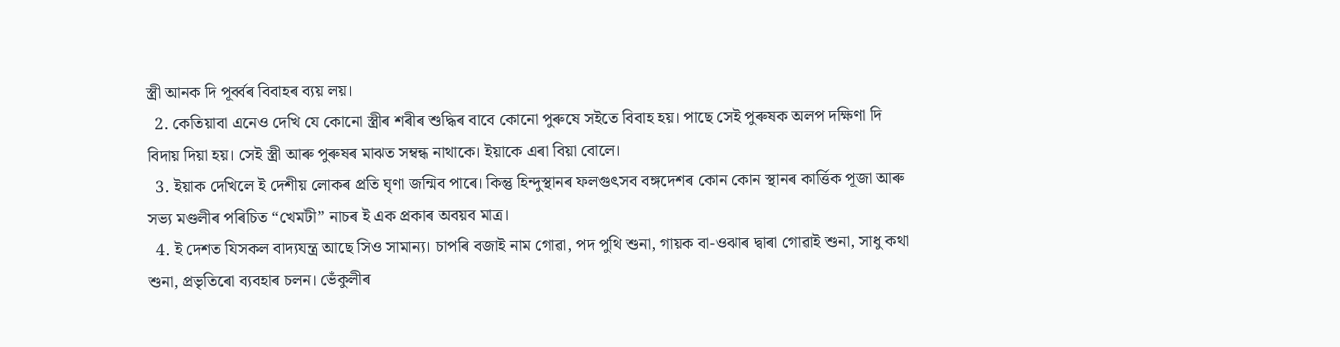স্ত্ৰী আনক দি পূৰ্ব্বৰ বিবাহৰ ব্যয় লয়।
  2. কেতিয়াবা এনেও দেখি যে কোনো স্ত্ৰীৰ শৰীৰ শুদ্ধিৰ বাবে কোনো পুৰুষে সইতে বিবাহ হয়। পাছে সেই পুৰুষক অলপ দক্ষিণা দি বিদায় দিয়া হয়। সেই স্ত্ৰী আৰু পুৰুষৰ মাঝত সম্বন্ধ নাথাকে। ইয়াকে এৰা বিয়া বোলে।
  3. ইয়াক দেখিলে ই দেশীয় লোকৰ প্ৰতি ঘৃণা জন্মিব পাৰে। কিন্তু হিন্দুস্থানৰ ফলগুৎসব বঙ্গদেশৰ কোন কোন স্থানৰ কাৰ্ত্তিক পূজা আৰু সভ্য মণ্ডলীৰ পৰিচিত “খেমটী” নাচৰ ই এক প্ৰকাৰ অবয়ব মাত্ৰ।
  4. ই দেশত যিসকল বাদ্যযন্ত্ৰ আছে সিও সামান্য। চাপৰি বজাই নাম গোৱা, পদ পুথি শুনা, গায়ক বা-ওঝাৰ দ্বাৰা গোৱাই শুনা, সাধু কথা শুনা, প্ৰভৃতিৰো ব্যবহাৰ চলন। ভেঁকুলীৰ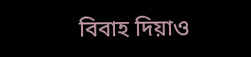বিবাহ দিয়াও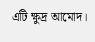এটি ক্ষুদ্ৰ আমোদ।